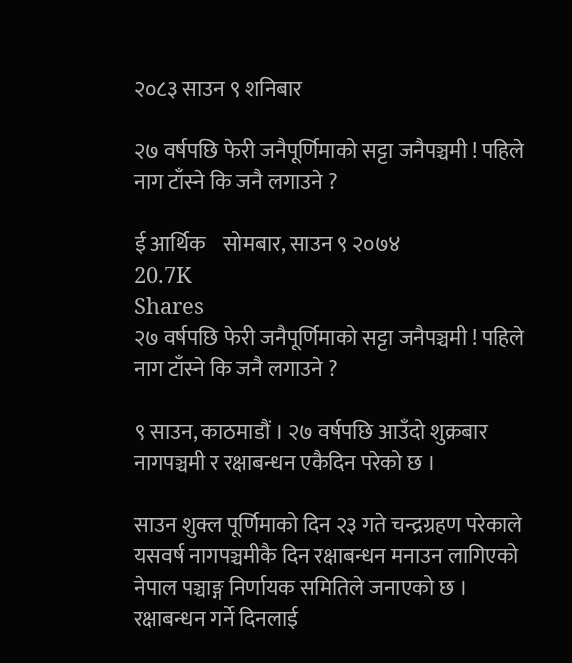२०८३ साउन ९ शनिबार

२७ वर्षपछि फेरी जनैपूर्णिमाको सट्टा जनैपञ्चमी ! पहिले नाग टाँस्ने कि जनै लगाउने ?

ई आर्थिक    सोमबार, साउन ९ २०७४
20.7K
Shares
२७ वर्षपछि फेरी जनैपूर्णिमाको सट्टा जनैपञ्चमी ! पहिले नाग टाँस्ने कि जनै लगाउने ?

९ साउन, काठमाडौं । २७ वर्षपछि आउँदो शुक्रबार नागपञ्चमी र रक्षाबन्धन एकैदिन परेको छ ।

साउन शुक्ल पूर्णिमाको दिन २३ गते चन्द्रग्रहण परेकाले यसवर्ष नागपञ्चमीकै दिन रक्षाबन्धन मनाउन लागिएको नेपाल पञ्चाङ्ग निर्णायक समितिले जनाएको छ । रक्षाबन्धन गर्ने दिनलाई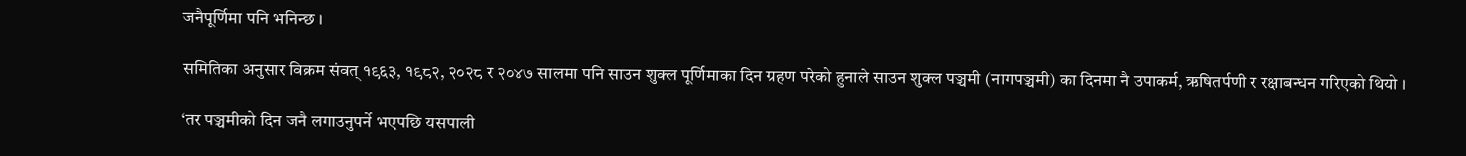जनैपूर्णिमा पनि भनिन्छ ।

समितिका अनुसार विक्रम संवत् १९६३, १९८२, २०२८ र २०४७ सालमा पनि साउन शुक्ल पूर्णिमाका दिन ग्रहण परेको हुनाले साउन शुक्ल पञ्चमी (नागपञ्चमी) का दिनमा नै उपाकर्म, ऋषितर्पणी र रक्षाबन्धन गरिएको थियो ।

‘तर पञ्चमीको दिन जनै लगाउनुपर्ने भएपछि यसपाली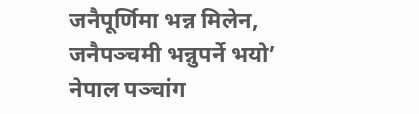जनैपूर्णिमा भन्न मिलेन, जनैपञ्चमी भन्नुपर्ने भयो’ नेपाल पञ्चांग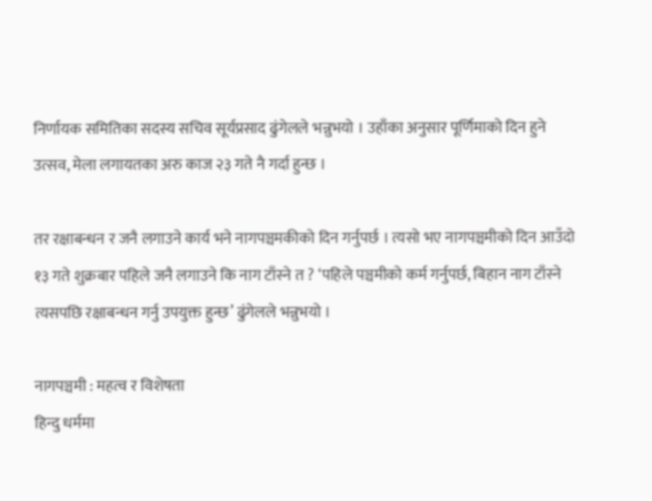निर्णायक समितिका सदस्य सचिव सूर्यप्रसाद ढुंगेलले भन्नुभयो । उहाँका अनुसार पूर्णिमाको दिन हुने उत्सव, मेला लगायतका अरु काज २३ गते नै गर्दा हुन्छ ।

तर रक्षाबन्धन र जनै लगाउने कार्य भने नागपञ्चमकीको दिन गर्नुपर्छ । त्यसो भए नागपञ्चमीको दिन आउँदो १३ गते शुक्रबार पहिले जनै लगाउने कि नाग टाँस्ने त ? ‘पहिले पञ्चमीको कर्म गर्नुपर्छ, बिहान नाग टाँस्ने त्यसपछि रक्षाबन्धन गर्नु उपयुक्त हुन्छ’ ढुंगेलले भन्नुभयो ।

नागपञ्चमी : महत्व र विशेषता
हिन्दु धर्ममा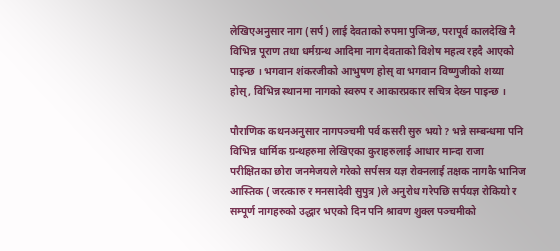लेखिएअनुसार नाग (सर्प) लाई देवताको रुपमा पुजिन्छ, परापूर्व कालदेखि नै विभिन्न पूराण तथा धर्मग्रन्थ आदिमा नाग देवताको विशेष महत्व रहदै आएको पाइन्छ । भगवान शंकरजीको आभुषण होस् वा भगवान विष्णुजीको शय्या होस्, विभिन्न स्थानमा नागको स्वरुप र आकारप्रकार सचित्र देख्न पाइन्छ ।

पौराणिक कथनअनुसार नागपञ्चमी पर्व कसरी सुरु भयो ? भन्ने सम्बन्धमा पनि विभिन्न धार्मिक ग्रन्थहरुमा लेखिएका कुराहरुलाई आधार मान्दा राजा परीक्षितका छोरा जनमेजयले गरेको सर्पसत्र यज्ञ रोक्नलाई तक्षक नागकै भानिज आस्तिक ( जरत्कारु र मनसादेवी सुपुत्र )ले अनुरोध गरेपछि सर्पयज्ञ रोकियो र सम्पूर्ण नागहरुको उद्धार भएको दिन पनि श्रावण शुक्ल पञ्चमीको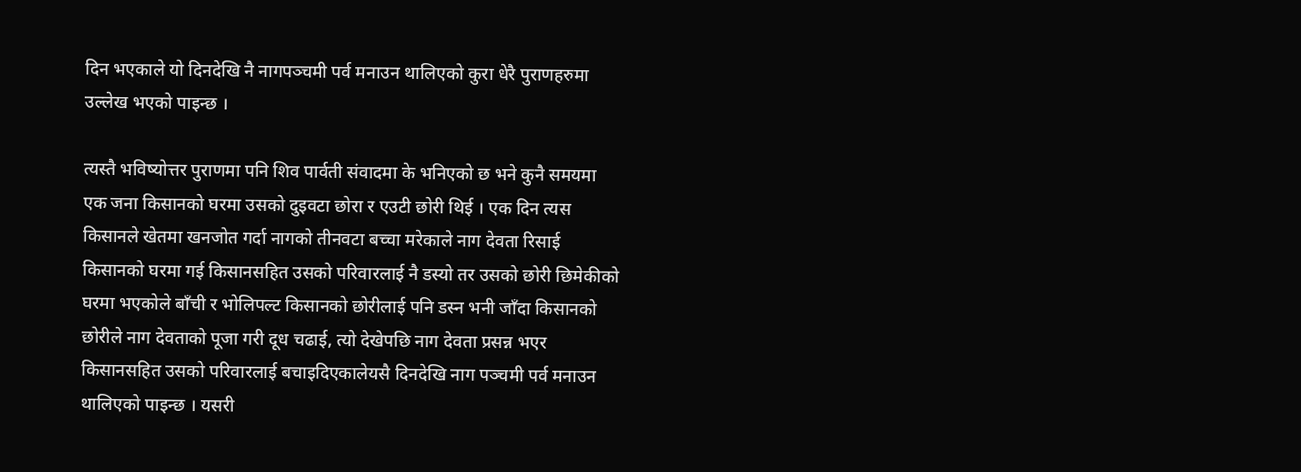दिन भएकाले यो दिनदेखि नै नागपञ्चमी पर्व मनाउन थालिएको कुरा धेरै पुराणहरुमा उल्लेख भएको पाइन्छ ।

त्यस्तै भविष्योत्तर पुराणमा पनि शिव पार्वती संवादमा के भनिएको छ भने कुनै समयमा एक जना किसानको घरमा उसको दुइवटा छोरा र एउटी छोरी थिई । एक दिन त्यस किसानले खेतमा खनजोत गर्दा नागको तीनवटा बच्चा मरेकाले नाग देवता रिसाई किसानको घरमा गई किसानसहित उसको परिवारलाई नै डस्यो तर उसको छोरी छिमेकीको घरमा भएकोले बाँची र भोलिपल्ट किसानको छोरीलाई पनि डस्न भनी जाँदा किसानको छोरीले नाग देवताको पूजा गरी दूध चढाई, त्यो देखेपछि नाग देवता प्रसन्न भएर किसानसहित उसको परिवारलाई बचाइदिएकालेयसै दिनदेखि नाग पञ्चमी पर्व मनाउन थालिएको पाइन्छ । यसरी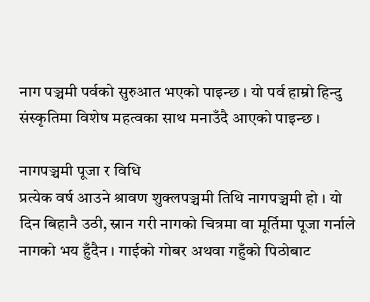नाग पञ्चमी पर्वको सुरुआत भएको पाइन्छ । यो पर्व हाम्रो हिन्दु संस्कृतिमा विशेष महत्वका साथ मनाउँदै आएको पाइन्छ ।

नागपञ्चमी पूजा र विधि
प्रत्येक वर्ष आउने श्रावण शुक्लपञ्चमी तिथि नागपञ्चमी हो । यो दिन बिहानै उठी, स्नान गरी नागको चित्रमा वा मूर्तिमा पूजा गर्नाले नागको भय हुँदैन । गाईको गोबर अथवा गहुँको पिठोबाट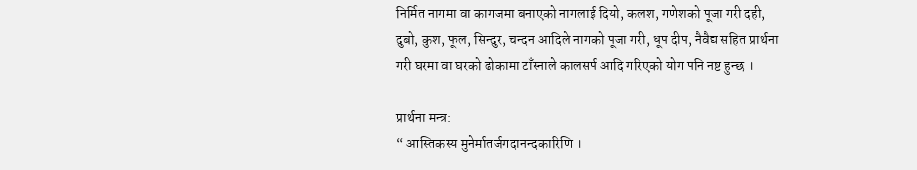निर्मित नागमा वा कागजमा बनाएको नागलाई दियो, कलश, गणेशको पूजा गरी दही, दुबो, कुश, फूल, सिन्दुर, चन्दन आदिले नागको पूजा गरी, धूप दीप, नैवैद्य सहित प्रार्थना गरी घरमा वा घरको ढोकामा टाँस्नाले कालसर्प आदि गरिएको योग पनि नष्ट हुन्छ ।

प्रार्थना मन्त्र:
“ आस्तिकस्य मुनेर्मातर्जगदानन्दकारिणि ।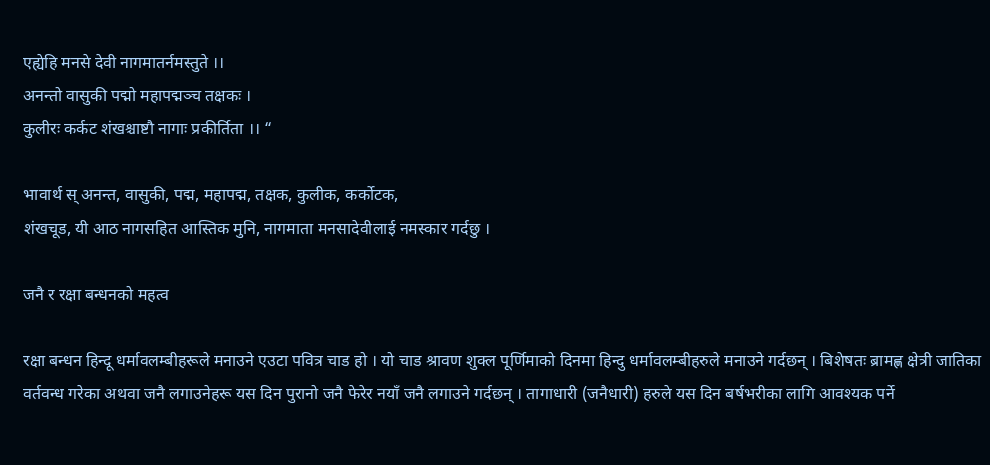एह्येहि मनसे देवी नागमातर्नमस्तुते ।।
अनन्तो वासुकी पद्मो महापद्मञ्च तक्षकः ।
कुलीरः कर्कट शंखश्चाष्टौ नागाः प्रकीर्तिता ।। “

भावार्थ स् अनन्त, वासुकी, पद्म, महापद्म, तक्षक, कुलीक, कर्कोटक,
शंखचूड, यी आठ नागसहित आस्तिक मुनि, नागमाता मनसादेवीलाई नमस्कार गर्दछु ।

जनै र रक्षा बन्धनको महत्व

रक्षा बन्धन हिन्दू धर्मावलम्बीहरूले मनाउने एउटा पवित्र चाड हो । यो चाड श्रावण शुक्ल पूर्णिमाको दिनमा हिन्दु धर्मावलम्बीहरुले मनाउने गर्दछन् । बिशेषतः ब्रामह्ण क्षेत्री जातिका वर्तवन्ध गरेका अथवा जनै लगाउनेहरू यस दिन पुरानो जनै फेरेर नयाँ जनै लगाउने गर्दछन् । तागाधारी (जनैधारी) हरुले यस दिन बर्षभरीका लागि आवश्यक पर्ने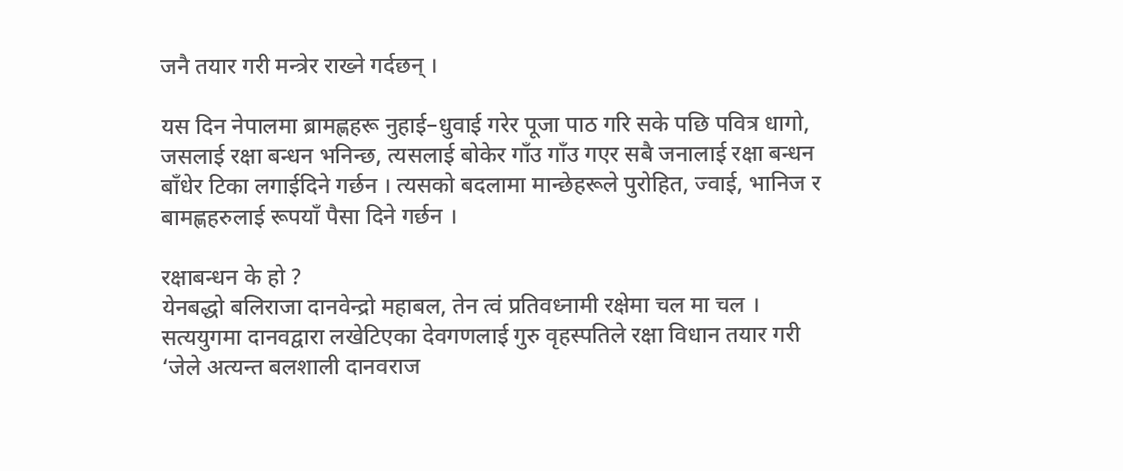जनै तयार गरी मन्त्रेर राख्ने गर्दछन् ।

यस दिन नेपालमा ब्रामह्णहरू नुहाई–धुवाई गरेर पूजा पाठ गरि सके पछि पवित्र धागो, जसलाई रक्षा बन्धन भनिन्छ, त्यसलाई बोकेर गाँउ गाँउ गएर सबै जनालाई रक्षा बन्धन बाँधेर टिका लगाईदिने गर्छन । त्यसको बदलामा मान्छेहरूले पुरोहित, ज्वाई, भानिज र बामह्णहरुलाई रूपयाँ पैसा दिने गर्छन ।

रक्षाबन्धन के हो ?
येनबद्धो बलिराजा दानवेन्द्रो महाबल, तेन त्वं प्रतिवध्नामी रक्षेमा चल मा चल । सत्ययुगमा दानवद्वारा लखेटिएका देवगणलाई गुरु वृहस्पतिले रक्षा विधान तयार गरी ‘जेले अत्यन्त बलशाली दानवराज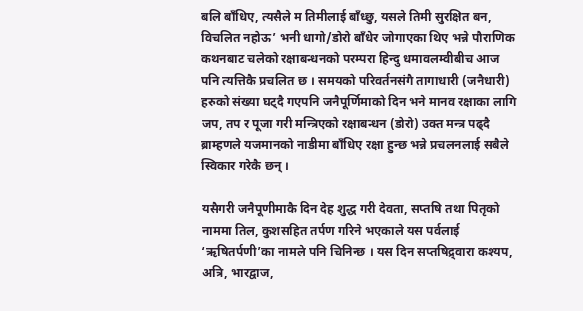बलि बाँधिए, त्यसैले म तिमीलाई बाँध्छु, यसले तिमी सुरक्षित बन, विचलित नहोऊ’ भनी धागो/डोरो बाँधेर जोगाएका थिए भन्ने पौराणिक कथनबाट चलेको रक्षाबन्धनको परम्परा हिन्दु धमावलम्वीबीच आज पनि त्यत्तिकै प्रचलित छ । समयको परिवर्तनसंगै तागाधारी (जनैधारी) हरुको संख्या घट्दै गएपनि जनैपूर्णिमाको दिन भने मानव रक्षाका लागि जप, तप र पूजा गरी मन्त्रिएको रक्षाबन्धन (डोरो) उक्त मन्त्र पढ्दै ब्राम्हणले यजमानको नाडीमा बाँधिए रक्षा हुन्छ भन्ने प्रचलनलाई सबैले स्विकार गरेकै छन् ।

यसैगरी जनैपूणीमाकै दिन देह शुद्ध गरी देवता, सप्तषि तथा पितृको नाममा तिल, कुशसहित तर्पण गरिने भएकाले यस पर्वलाई ‘ऋषितर्पणी’का नामले पनि चिनिन्छ । यस दिन सप्तषिद्र्वारा कश्यप, अत्रि, भारद्वाज,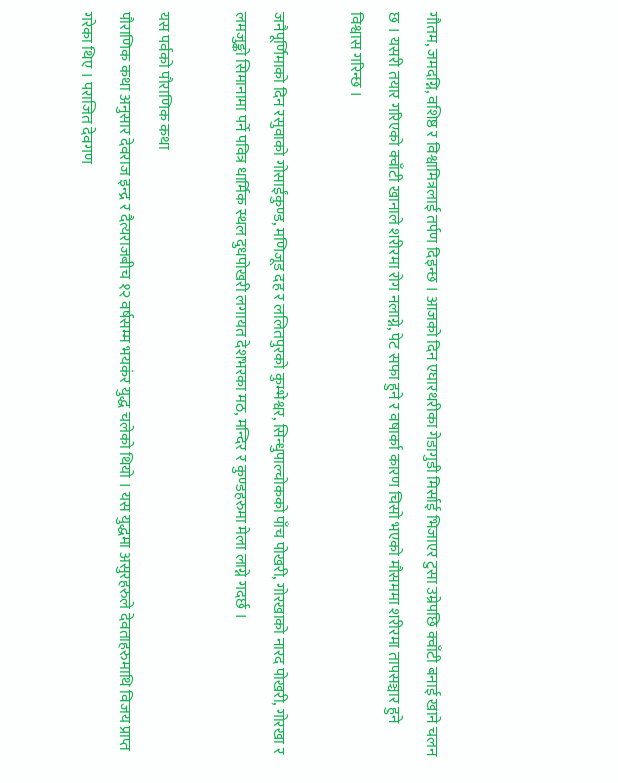गौतम, जमदग्नि, वशिष्ठ र विश्वामित्रलाई तर्पण दिइन्छ । आजको दिन एघारथरीका गेडागुडी मिर्साई भिजाएर टुसा उम्रेपछि क्वाँटी बनाई खाने चलन छ । यसरी तयार गरिएको क्वाँटी खानाले शरीरमा रोग नलाग्ने, पेट सफा हुने र वषार्का कारण चिसो भएको मौसममा शरीरमा तापसञ्चार हुने विश्वास गरिन्छ ।

जनैपूर्णिमाको दिन रसुवाको गोसाईंकुण्ड, मणिजूड दह र ललितपुरको कुम्भेश्वर, सिन्धुपाल्चोकको पाँच पोखरी, गोरखाको नारद पोखरी, गोरखा र लमजुङ्को सिमानामा पर्ने पवित्र धार्मिक स्थल दुधपोखरी लगायत देशभरका मठ, मन्दिर र कुण्डहरुमा मेला लाग्ने गदर्छ ।

यस पर्वको पौराणिक कथा
पौराणिक कथा अनुसार देवराज इन्द्र र दैत्यराजबीच १२ वर्षसम्म भयकंर युद्ध चलेको थियो । यस युद्धमा असुरहरुले देवताहरुमाथि विजय प्राप्त गरेका थिए । पराजित देवगण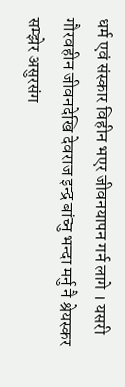धर्म एवं संस्कार विहीन भएर जीवनयापन गर्न लागे । यसरी गौरवहीन जीवनदेखि देवराज इन्द्र बांच्नु भन्दा मर्नु नै श्रेयस्कर सम्झेर असुरसंग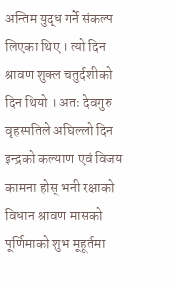अन्तिम युद्ध गर्ने संकल्प लिएका थिए । त्यो दिन श्रावण शुक्ल चतुर्दशीको दिन थियो । अतः देवगुरु वृहस्पतिले अघिल्लो दिन इन्द्रको कल्याण एवं विजय कामना होस् भनी रक्षाको विधान श्रावण मासको पूर्णिमाको शुभ मूहूर्तमा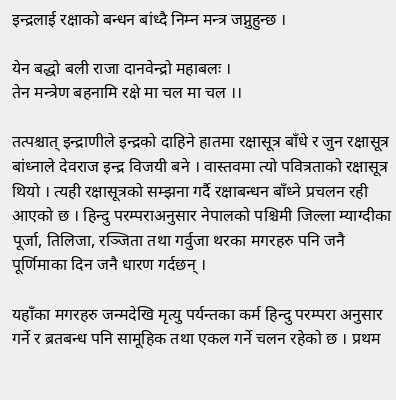इन्द्रलाई रक्षाको बन्धन बांध्दै निम्न मन्त्र जप्नुहुन्छ ।

येन बद्धो बली राजा दानवेन्द्रो महाबलः ।
तेन मन्त्रेण बहनामि रक्षे मा चल मा चल ।।

तत्पश्चात् इन्द्राणीले इन्द्रको दाहिने हातमा रक्षासूत्र बाँधे र जुन रक्षासूत्र बांध्नाले देवराज इन्द्र विजयी बने । वास्तवमा त्यो पवित्रताको रक्षासूत्र थियो । त्यही रक्षासूत्रको सम्झना गर्दै रक्षाबन्धन बाँध्ने प्रचलन रही आएको छ । हिन्दु परम्पराअनुसार नेपालको पश्चिमी जिल्ला म्याग्दीका पूर्जा, तिलिजा, रञ्जिता तथा गर्वुजा थरका मगरहरु पनि जनै पूर्णिमाका दिन जनै धारण गर्दछन् ।

यहाँका मगरहरु जन्मदेखि मृत्यु पर्यन्तका कर्म हिन्दु परम्परा अनुसार गर्ने र ब्रतबन्ध पनि सामूहिक तथा एकल गर्ने चलन रहेको छ । प्रथम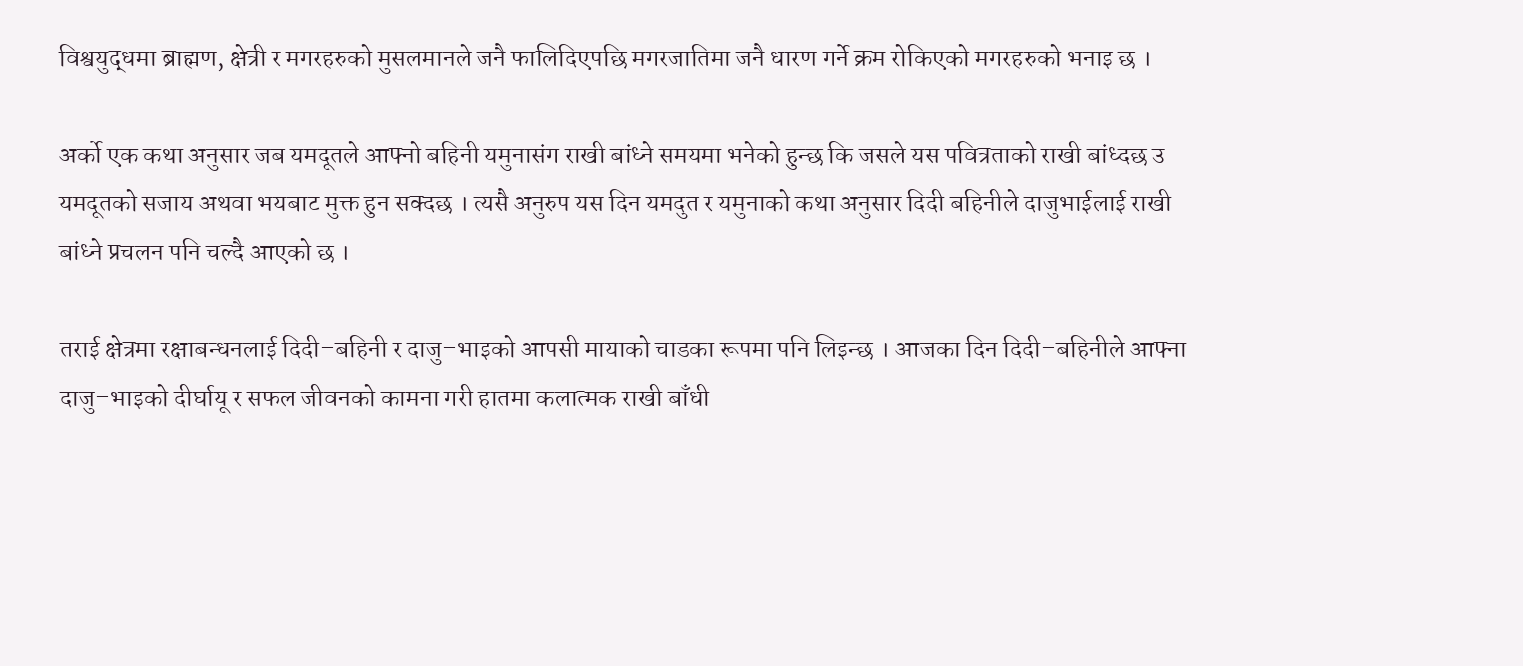विश्वयुद्धमा ब्राह्मण, क्षेत्री र मगरहरुको मुसलमानले जनै फालिदिएपछि मगरजातिमा जनै धारण गर्ने क्रम रोकिएको मगरहरुको भनाइ छ ।

अर्को एक कथा अनुसार जब यमदूतले आफ्नो बहिनी यमुनासंग राखी बांध्ने समयमा भनेको हुन्छ कि जसले यस पवित्रताको राखी बांध्दछ उ यमदूतको सजाय अथवा भयबाट मुक्त हुन सक्दछ । त्यसै अनुरुप यस दिन यमदुत र यमुनाको कथा अनुसार दिदी बहिनीले दाजुभाईलाई राखी बांध्ने प्रचलन पनि चल्दै आएको छ ।

तराई क्षेत्रमा रक्षाबन्धनलाई दिदी–बहिनी र दाजु–भाइको आपसी मायाको चाडका रूपमा पनि लिइन्छ । आजका दिन दिदी–बहिनीले आफ्ना दाजु–भाइको दीर्घायू र सफल जीवनको कामना गरी हातमा कलात्मक राखी बाँधी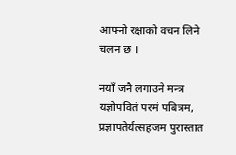आफ्नो रक्षाको वचन लिने चलन छ ।

नयाँ जनै लगाउने मन्त्र
यज्ञोपवितं परमं पबित्रम, प्रज्ञापतेर्यत्सहजम पुरास्तात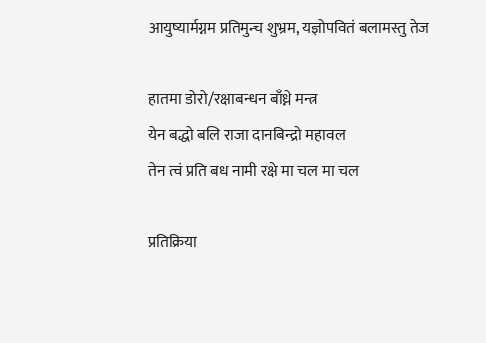आयुष्यार्मग्नम प्रतिमुन्च शुभ्रम, यज्ञोपवितं बलामस्तु तेज

हातमा डोरो/रक्षाबन्धन बाँध्ने मन्त्र
येन बद्धो बलि राजा दानबिन्द्रो महावल
तेन त्वं प्रति बध नामी रक्षे मा चल मा चल

प्रतिक्रिया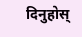दिनुहोस्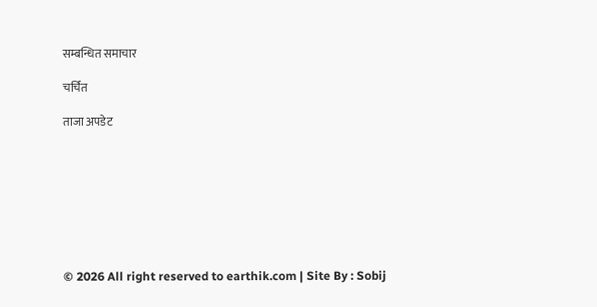सम्बन्धित समाचार

चर्चित

ताजा अपडेट








© 2026 All right reserved to earthik.com | Site By : Sobij